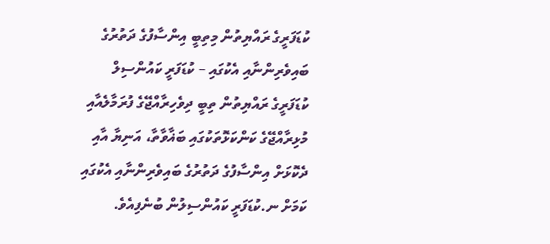ކުޑަފަރީގެ ރައްޔިތުން މިތިބީ އިންސާފުގެ ދަތުރުގެ ބައިވެރިންނާއި އެކުގައި – ކުޑަފަރީ ކައުންސިލް
ކުޑަފަރީގެ ރައްޔިތުން ތިބީ ދިވެހިރާއްޖޭގެ ފުރަމާލެއާއި މުޅިރާއްޖޭގެ ކަންކަޅޮތަކުގައި ބަޣާވާތާ، އަނިޔާ އާއި ދެކޮޅަށް އިންސާފުގެ ދަތުރުގެ ބައިވެރިންނާއި އެކުގައި ކަމަށް ނ.ކުޑަފަރީ ކައުންސިލުން ބުނެފިއެވެ.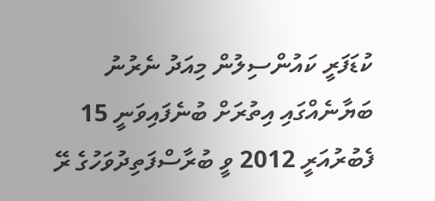ކުޑަފަރީ ކައުންސިލުން މިއަދު ނެރުނު ބަޔާނެއްގައި އިތުރަށް ބުނެފައިވަނީ 15 ފެބުރުއަރީ 2012 ވީ ބުރާސްފަތިދުވަހުގެ ރޭ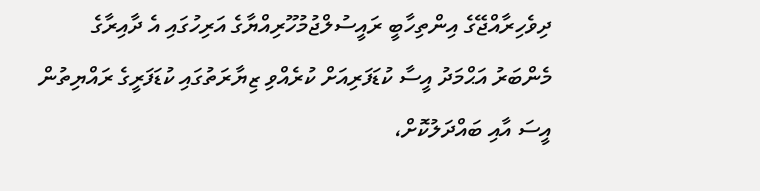ދިވެހިރާއްޖޭގެ އިންތިހާބީ ރައީސުލްޖުމުހޫރިއްޔާގެ އަރިހުގައި އެ ދާއިރާގެ މެންބަރު އަޙްމަދު އީސާ ކުޑަފަރިއަށް ކުރެއްވި ޒިޔާރަތުގައި ކުޑަފަރީގެ ރައްޔިތުން އީސަ އާއި ބައްދަލުކޮށް،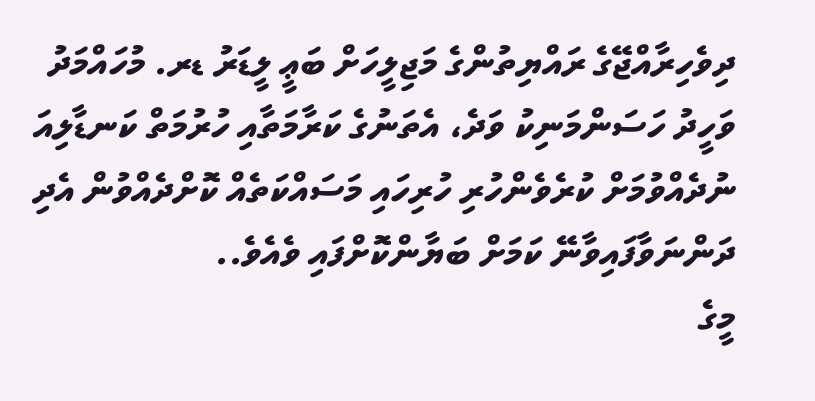ދިވެހިރާއްޖޭގެ ރައްޔިތުންގެ މަޖިލީހަށް ބަޢީ ލީޑަރު ޑރ. މުހައްމަދު ވަހީދު ހަސަންމަނިކު ވަދެ، އެތަނުގެ ކަރާމަތާއި ހުރުމަތް ކަނޑާލިއަ ނުދެއްވުމަށް ކުރެވެންހުރި ހުރިހައި މަސައްކަތެއް ކޮށްދެއްވުން އެދި ދަންނަވާފައިވާނޭ ކަމަށް ބަޔާންކޮށްފައި ވެއެވެ..
މީގެ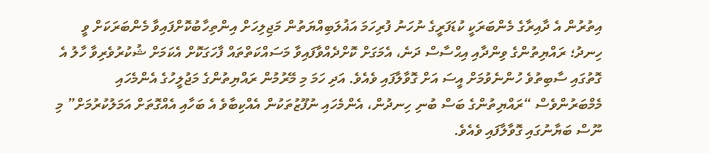އިތުރުން އެ ދާއިރާގެ މެންބަރަކީ ކުޑަފަރީގެ ނުހަނު ފުރިހަމަ އަޣުލަބިއްޔަތުން މަޖިލިހަށް އިންތިހާބުކޮށްފައިވާ މެންބަރަކަށް ވީ ހިނދު؛ ރައްޔިތުންގެ ވިންދާއި އިޙްސާސް ދަނެ، އެމަގަށް ކޮށްދެއްވާފައިވާ މަސައްކަތްތައް ފާހަގަކޮށް އެކަމަށް ޝުކުރުވެރިވާ ހާލު އެ ގޮތުގައި ސާބިތުވެ ހުންނެވުމަށް އީސަ އަށް ގޮވާލާފައި ވެއެވެ. އަދި ހަމަ މި މޭރުމުން ރައްޔިތުންގެ މަޖުލީހުގެ އެންމެހައި މެމްބަރުންވެސް “ރައްޔިތުންގެ ބަސް ބުނި ހިނދުން، އެންމެހައި ނުފޫޒުތަކުން އެއްކިބާވެ އެ ބަހާއި އެއްގޮތަށް އަމަލުކުރުމަށް” މި ނޫސް ބަޔާނުގައި ގޮވާލާފައި ވެއެވެ.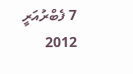7 ފެބްރުއަރީ 2012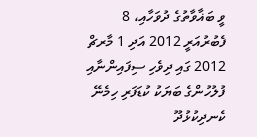ވީ ބަޣާވާތުގެ ދުވަހާއި، 8 ފެބުރުއަރީ 2012 އަދި 1 މާރޗް 2012 ގައި ދިވެހި ސިފައިންނާއި ފުލުހުންގެ ބަޔަކު ކުޑަފަރި ހިމެނޭ ކެނދިކުޅުދޫ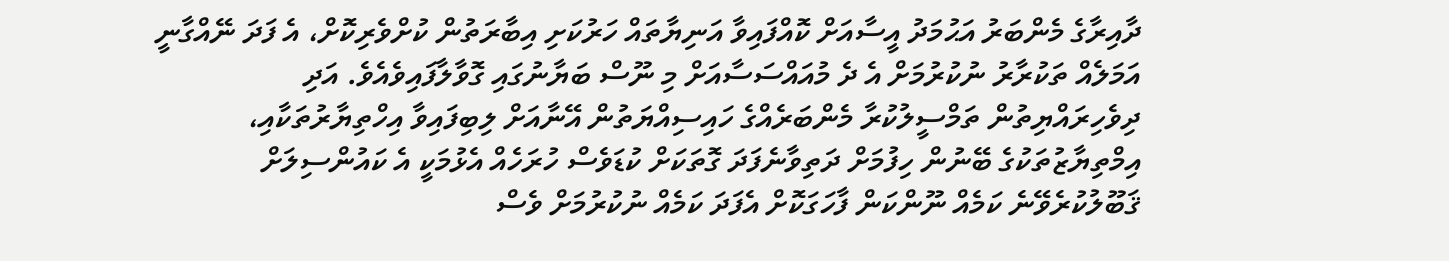ދާއިރާގެ މެންބަރު އަޙުމަދު އީސާއަށް ކޮއްފައިވާ އަނިޔާތައް ހަރުކަށި އިބާރަތުން ކުށްވެރިކޮށް، އެ ފަދަ ނޭއްގާނީ އަމަލެއް ތަކުރާރު ނުކުރުމަށް އެ ދެ މުއައްސަސާއަށް މި ނޫސް ބަޔާނުގައި ގޮވާލާފައިވެއެވެ. އަދި ދިވެހިރައްޔިތުން ތަމްސީލުކުރާ މެންބަރެއްގެ ހައިސިއްޔަތުން އޭނާއަށް ލިބިފައިވާ އިހްތިޔާރުތަކާއި، އިމްތިޔާޒުތަކުގެ ބޭނުން ހިފުމަށް ދަތިވާނެފަދަ ގޮތަކަށް ކުޑަވެސް ހުރަހެއް އެޅުމަކީ އެ ކައުންސިލަށް ޤަބޫލުކުރެވޭނެ ކަމެއް ނޫންކަން ފާހަގަކޮށް އެފަދަ ކަމެއް ނުކުރުމަށް ވެސް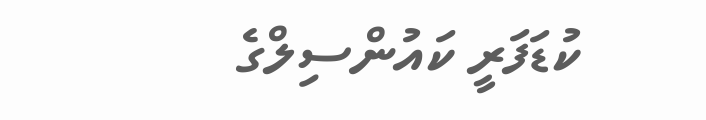ކުޑަފަރީ ކައުންސިލްގެ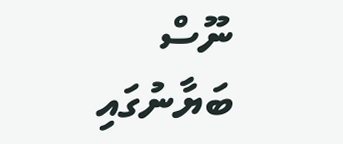ނޫސް ބަޔާނުގައި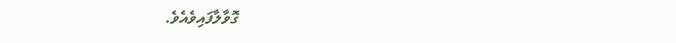ގޮވާލާފައިވެއެވެ.